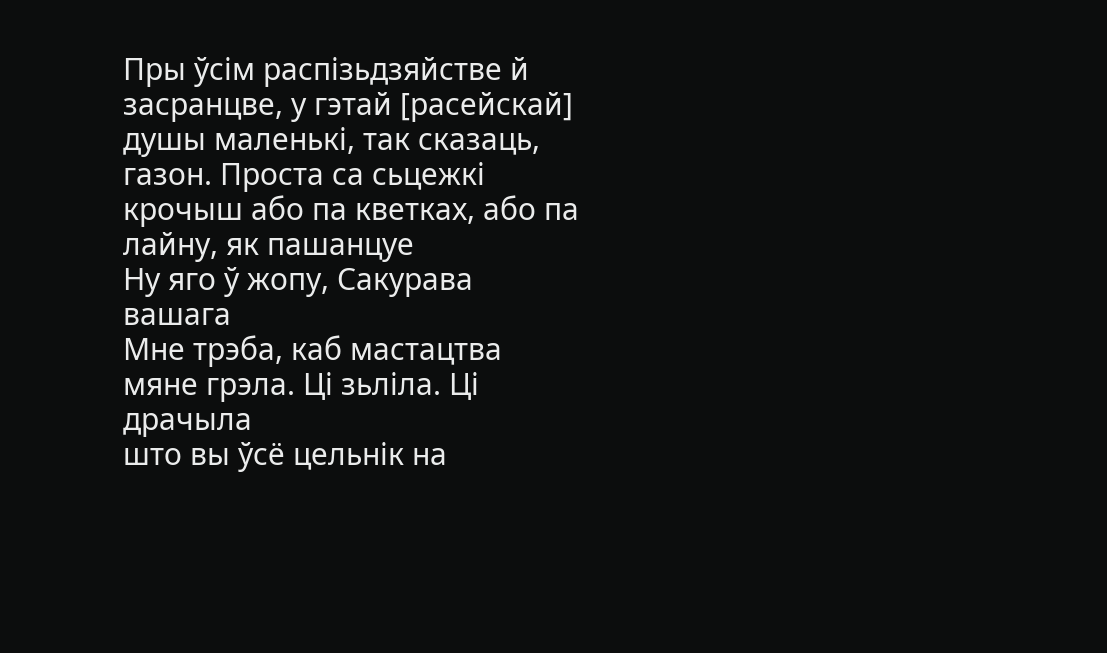Пры ўсiм распiзьдзяйстве й засранцве, у гэтай [расейскай] душы маленькi, так сказаць, газон. Проста са сьцежкi крочыш або па кветках, або па лайну, як пашанцуе
Ну яго ў жопу, Сакурава вашага
Мне трэба, каб мастацтва мяне грэла. Цi зьлiла. Цi драчыла
што вы ўсё цельнiк на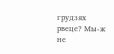грудзях рвеце? Мы-ж не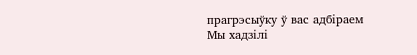прагрэсыўку ў вас адбiраем
Мы хадзiлi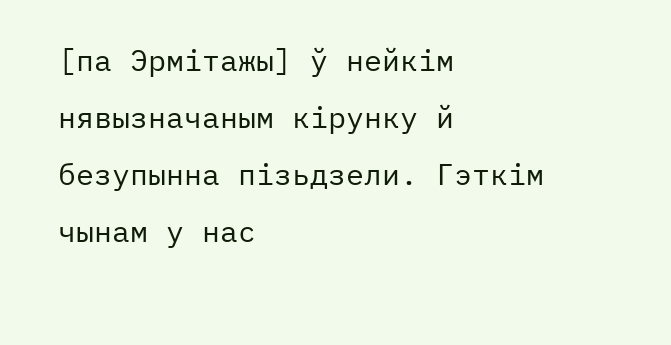[па Эрмiтажы] ў нейкiм нявызначаным кiрунку й безупынна пiзьдзели. Гэткiм чынам у нас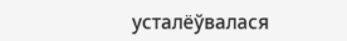усталёўвалася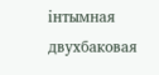iнтымная двухбаковая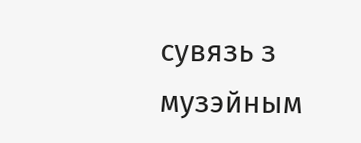сувязь з музэйным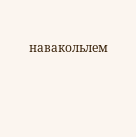навакольлем